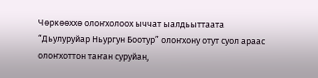Чөркөөххө олоҥхолоох ыччат ыалдьыттаата
“Дьулуруйар Ньургун Боотур” олоҥхону отут суол араас олоҥхоттон таҥан суруйан,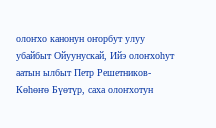олоҥхо канонун оҥорбут улуу убайбыт Ойуунускай, Ийэ олоҥхоһут аатын ылбыт Петр Решетников-Көһөҥө Бүөтүр, саха олоҥхотун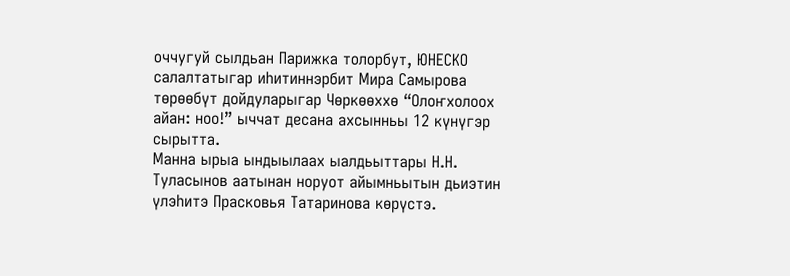оччугуй сылдьан Парижка толорбут, ЮНЕСКО салалтатыгар иһитиннэрбит Мира Самырова төрөөбүт дойдуларыгар Чөркөөххө “Олоҥхолоох айан: ноо!” ыччат десана ахсынньы 12 күнүгэр сырытта.
Манна ырыа ындыылаах ыалдьыттары Н.Н. Туласынов аатынан норуот айымньытын дьиэтин үлэһитэ Прасковья Татаринова көрүстэ.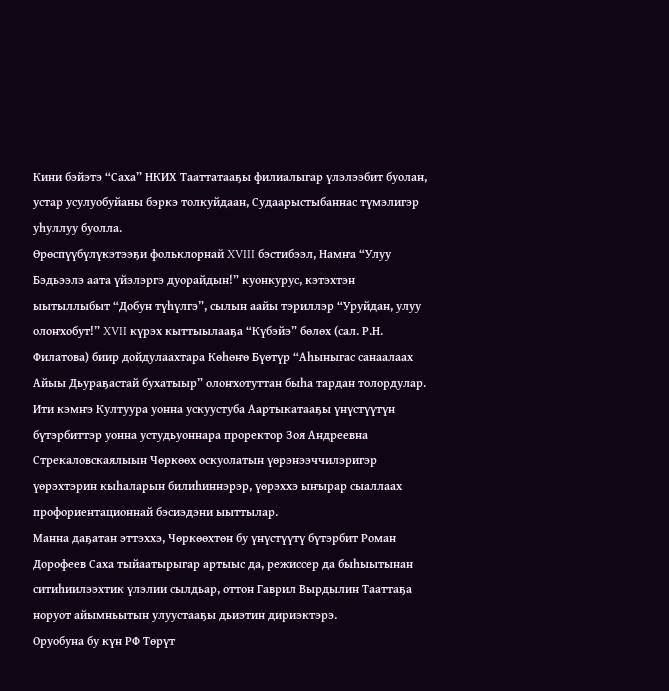Кини бэйэтэ “Саха” НКИХ Тааттатааҕы филиалыгар үлэлээбит буолан, устар усулуобуйаны бэркэ толкуйдаан, Судаарыстыбаннас түмэлигэр уһуллуу буолла.
Өрөспүүбүлүкэтээҕи фольклорнай XVIII бэстибээл, Намҥа “Улуу Бэдьээлэ аата үйэлэргэ дуорайдын!” куонкурус, кэтэхтэн ыытыллыбыт “Добун түһүлгэ”, сылын аайы тэриллэр “Уруйдан, улуу олоҥхобут!” XVII күрэх кыттыылааҕа “Күбэйэ” бөлөх (сал. Р.Н. Филатова) биир дойдулаахтара Көһөҥө Бүөтүр “Аһыныгас санаалаах Айыы Дьураҕастай бухатыыр” олоҥхотуттан быһа тардан толордулар.
Ити кэмҥэ Култуура уонна ускуустуба Аартыкатааҕы үнүстүүтүн бүтэрбиттэр уонна устудьуоннара проректор Зоя Андреевна Стрекаловскаялыын Чөркөөх оскуолатын үөрэнээччилэригэр үөрэхтэрин кыһаларын билиһиннэрэр, үөрэххэ ыҥырар сыаллаах профориентационнай бэсиэдэни ыыттылар.
Манна даҕатан эттэххэ, Чөркөөхтөн бу үнүстүүтү бүтэрбит Роман Дорофеев Саха тыйаатырыгар артыыс да, режиссер да быһыытынан ситиһиилээхтик үлэлии сылдьар, оттон Гаврил Вырдылин Тааттаҕа норуот айымньытын улуустааҕы дьиэтин дириэктэрэ.
Оруобуна бу күн РФ Төрүт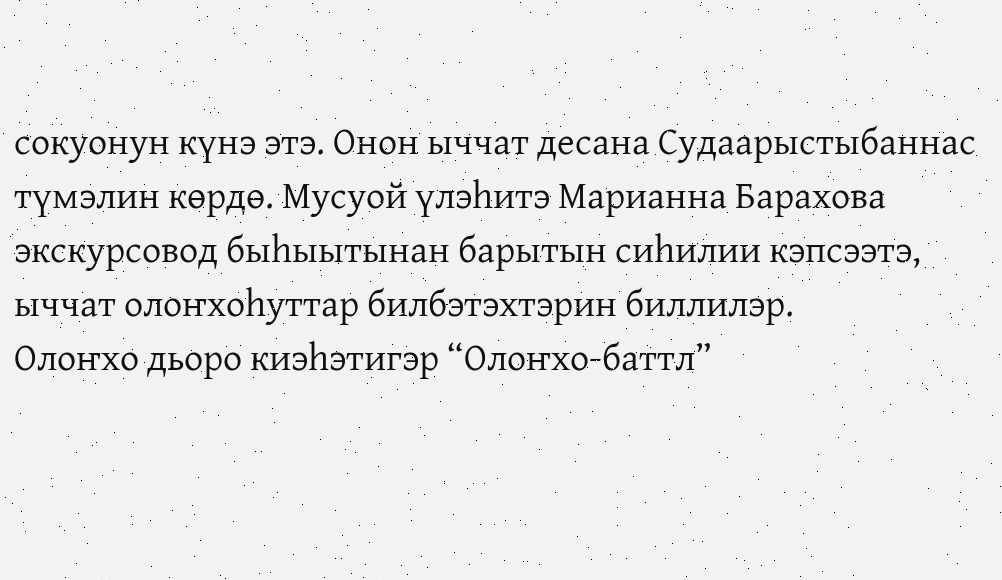сокуонун күнэ этэ. Онон ыччат десана Судаарыстыбаннас түмэлин көрдө. Мусуой үлэһитэ Марианна Барахова экскурсовод быһыытынан барытын сиһилии кэпсээтэ, ыччат олоҥхоһуттар билбэтэхтэрин биллилэр.
Олоҥхо дьоро киэһэтигэр “Олоҥхо-баттл”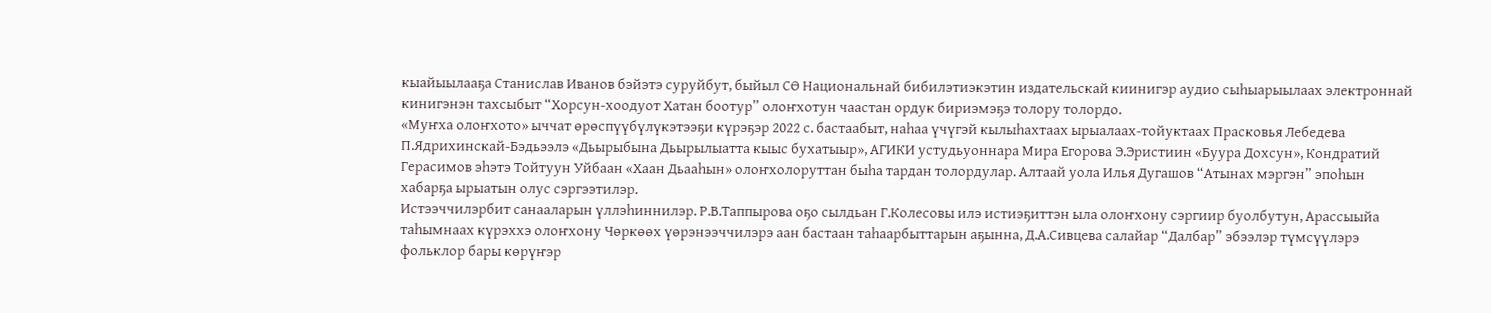кыайыылааҕа Станислав Иванов бэйэтэ суруйбут, быйыл СӨ Национальнай бибилэтиэкэтин издательскай киинигэр аудио сыһыарыылаах электроннай кинигэнэн тахсыбыт “Хорсун-хоодуот Хатан боотур” олоҥхотун чаастан ордук бириэмэҕэ толору толордо.
«Муҥха олоҥхото» ыччат өрөспүүбүлүкэтээҕи күрэҕэр 2022 с. бастаабыт, наһаа үчүгэй кылыһахтаах ырыалаах-тойуктаах Прасковья Лебедева П.Ядрихинскай-Бэдьээлэ «Дьырыбына Дьырылыатта кыыс бухатыыр», АГИКИ устудьуоннара Мира Егорова Э.Эристиин «Буура Дохсун», Кондратий Герасимов эһэтэ Тойтуун Уйбаан «Хаан Дьааһын» олоҥхолоруттан быһа тардан толордулар. Алтаай уола Илья Дугашов “Атынах мэргэн” эпоһын хабарҕа ырыатын олус сэргээтилэр.
Истээччилэрбит санааларын үллэһиннилэр. Р.В.Таппырова оҕо сылдьан Г.Колесовы илэ истиэҕиттэн ыла олоҥхону сэргиир буолбутун, Арассыыйа таһымнаах күрэххэ олоҥхону Чөркөөх үөрэнээччилэрэ аан бастаан таһаарбыттарын аҕынна, Д.А.Сивцева салайар “Далбар” эбээлэр түмсүүлэрэ фольклор бары көрүҥэр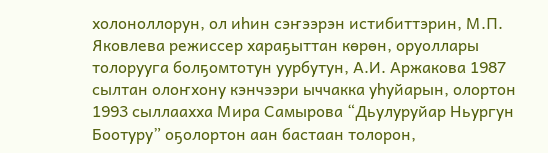холоноллорун, ол иһин сэҥээрэн истибиттэрин, М.П. Яковлева режиссер хараҕыттан көрөн, оруоллары толорууга болҕомтотун уурбутун, А.И. Аржакова 1987 сылтан олоҥхону кэнчээри ыччакка уһуйарын, олортон 1993 сыллаахха Мира Самырова “Дьулуруйар Ньургун Боотуру” оҕолортон аан бастаан толорон,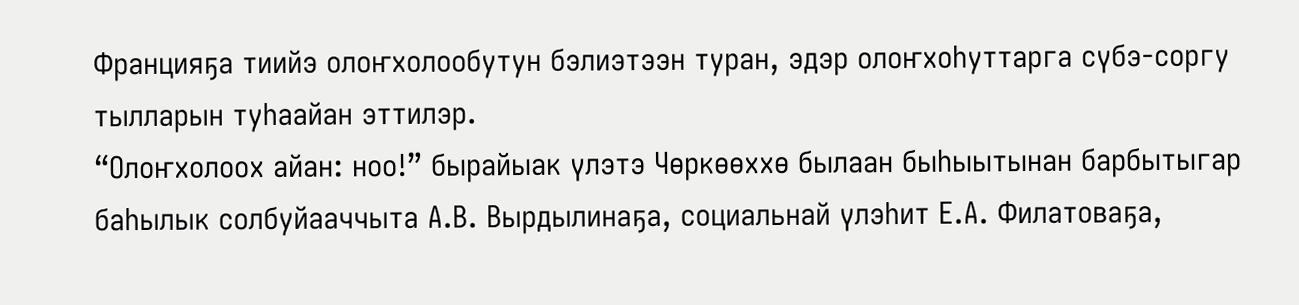Францияҕа тиийэ олоҥхолообутун бэлиэтээн туран, эдэр олоҥхоһуттарга сүбэ-соргу тылларын туһаайан эттилэр.
“Олоҥхолоох айан: ноо!” бырайыак үлэтэ Чөркөөххө былаан быһыытынан барбытыгар баһылык солбуйааччыта А.В. Вырдылинаҕа, социальнай үлэһит Е.А. Филатоваҕа,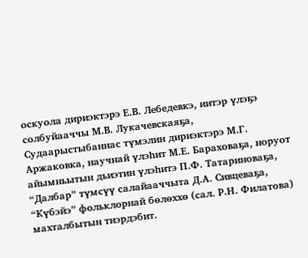оскуола дириэктэрэ Е.В. Лебедевкэ, иитэр үлэҕэ солбуйааччы М.В. Лукачевскаяҕа, Судаарыстыбаннас түмэлин дириэктэрэ М.Г. Аржаковка, научнай үлэһит М.Е. Бараховаҕа, норуот айымньытын дьиэтин үлэһитэ П.Ф. Татариноваҕа, “Далбар” түмсүү салайааччыта Д.А. Сивцеваҕа, “Күбэйэ” фольклорнай бөлөххө (сал. Р.Н. Филатова) махталбытын тиэрдэбит.